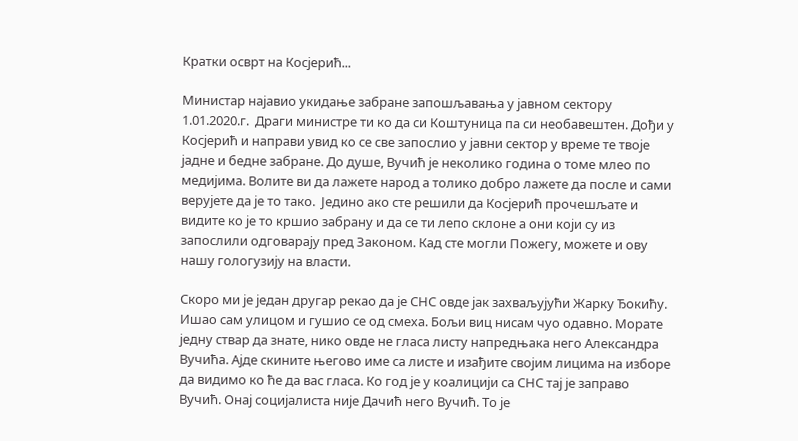Кратки осврт на Косјерић...

Министар најавио укидање забране запошљавања у јавном сектору 1.01.2020.г.  Драги министре ти ко да си Коштуница па си необавештен. Дођи у Косјерић и направи увид ко се све запослио у јавни сектор у време те твоје јадне и бедне забране. До душе, Вучић је неколико година о томе млео по медијима. Волите ви да лажете народ а толико добро лажете да после и сами верујете да је то тако.  Једино ако сте решили да Косјерић прочешљате и видите ко је то кршио забрану и да се ти лепо склоне а они који су из запослили одговарају пред Законом. Кад сте могли Пожегу, можете и ову нашу гологузију на власти.

Скоро ми је један другар рекао да је СНС овде јак захваљујући Жарку Ђокићу. Ишао сам улицом и гушио се од смеха. Бољи виц нисам чуо одавно. Морате једну ствар да знате, нико овде не гласа листу напредњака него Александра Вучића. Ајде скините његово име са листе и изађите својим лицима на изборе да видимо ко ће да вас гласа. Ко год је у коалицији са СНС тај је заправо Вучић. Онај социјалиста није Дачић него Вучић. То је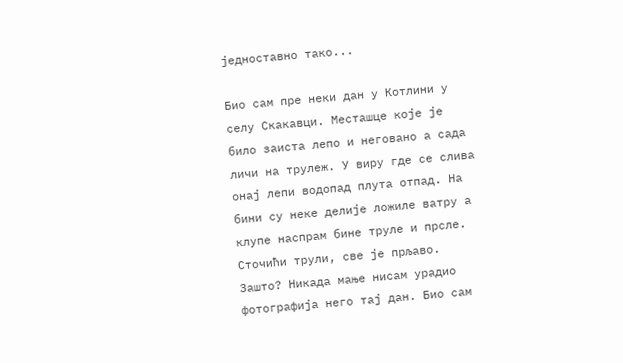једноставно тако...

Био сам пре неки дан у Котлини у селу Скакавци. Месташце које је било заиста лепо и неговано а сада личи на трулеж. У виру где се слива онај лепи водопад плута отпад. На бини су неке делије ложиле ватру а клупе наспрам бине труле и прсле. Сточићи трули, све је прљаво. Зашто? Никада мање нисам урадио фотографија него тај дан. Био сам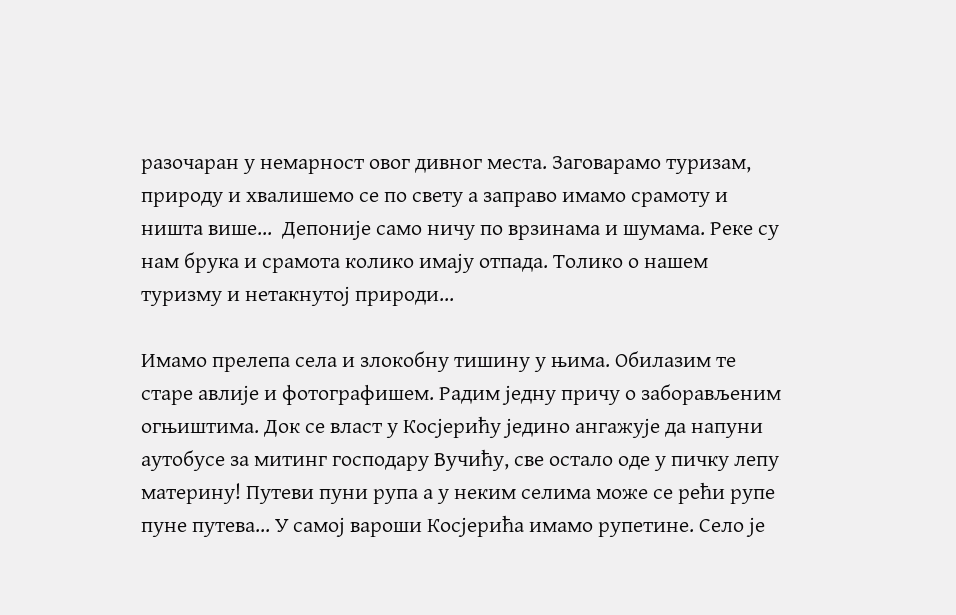разочаран у немарност овог дивног места. Заговарамо туризам, природу и хвалишемо се по свету а заправо имамо срамоту и ништа више...  Депоније само ничу по врзинама и шумама. Реке су нам брука и срамота колико имају отпада. Толико о нашем туризму и нетакнутој природи...

Имамо прелепа села и злокобну тишину у њима. Обилазим те старе авлије и фотографишем. Радим једну причу о заборављеним огњиштима. Док се власт у Косјерићу једино ангажује да напуни аутобусе за митинг господару Вучићу, све остало оде у пичку лепу материну! Путеви пуни рупа а у неким селима може се рећи рупе пуне путева... У самој вароши Косјерића имамо рупетине. Село је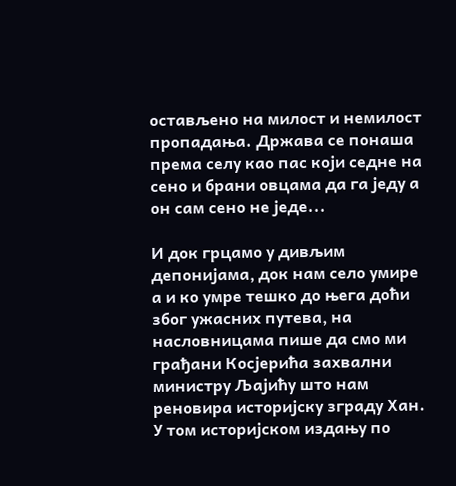остављено на милост и немилост пропадања. Држава се понаша према селу као пас који седне на сено и брани овцама да га једу а он сам сено не једе...

И док грцамо у дивљим депонијама, док нам село умире а и ко умре тешко до њега доћи због ужасних путева, на насловницама пише да смо ми грађани Косјерића захвални министру Љајићу што нам реновира историјску зграду Хан. У том историјском издању по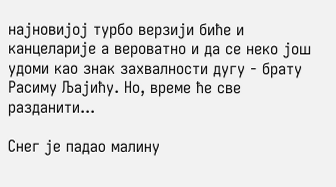најновијој турбо верзији биће и канцеларије а вероватно и да се неко још удоми као знак захвалности дугу - брату Расиму Љајићу. Но, време ће све разданити...

Снег је падао малину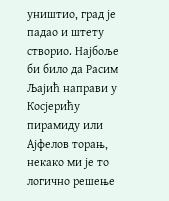уништио, град је падао и штету створио. Најбоље би било да Расим Љајић направи у Косјерићу пирамиду или Ајфелов торањ, некако ми је то логично решење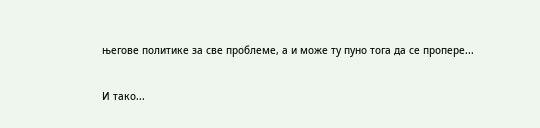његове политике за све проблеме, а и може ту пуно тога да се пропере...

И тако...